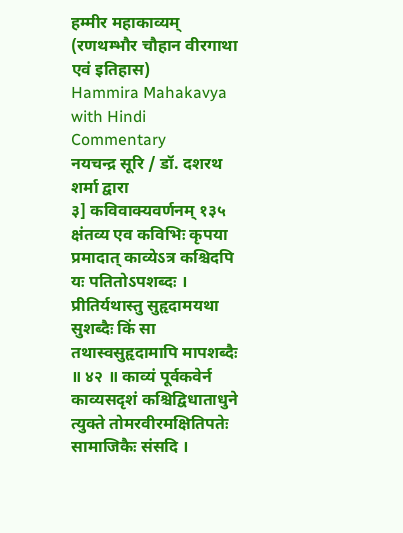हम्मीर महाकाव्यम् (रणथम्भौर चौहान वीरगाथा एवं इतिहास)
Hammira Mahakavya with Hindi Commentary
नयचन्द्र सूरि / डॉ. दशरथ शर्मा द्वारा
३] कविवाक्यवर्णनम् १३५ क्षंतव्य एव कविभिः कृपया प्रमादात् काव्येऽत्र कश्चिदपि यः पतितोऽपशब्दः । प्रीतिर्यथास्तु सुहृदामयथा सुशब्दैः किं सा तथास्वसुहृदामापि मापशब्दैः ॥ ४२ ॥ काव्यं पूर्वकवेर्न काव्यसदृशं कश्चिद्विधाताधुने त्युक्ते तोमरवीरमक्षितिपतेः सामाजिकैः संसदि ।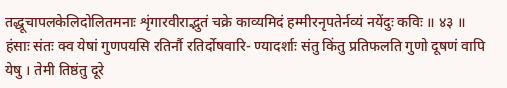तद्धूचापलकेलिदोलितमनाः शृंगारवीराद्भुतं चक्रे काव्यमिदं हम्मीरनृपतेर्नव्यं नयेंदुः कविः ॥ ४३ ॥ हंसाः संतः क्व येषां गुणपयसि रतिर्नौ रतिर्दोषवारि- ण्यादर्शाः संतु किंतु प्रतिफलति गुणो दूषणं वापि येषु । तेमी तिष्ठंतु दूरे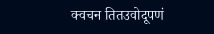क्वचन तितउवोदूपणं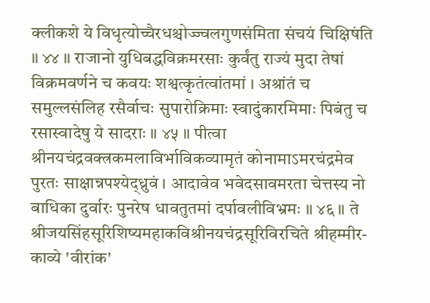क्लीकशे ये विधृत्योच्चैरधश्चोज्ज्वलगुणसंमिता संचयं चिक्षिषंति ॥ ४४ ॥ राजानो युधिबद्धविक्रमरसाः कुर्वंतु राज्यं मुदा तेषां विक्रमवर्णने च कवयः शश्वत्कृतंत्वांतमां । अश्रांतं च समुल्लसंलिह रसैर्वाचः सुपारोक्रिमाः स्वादुंकारमिमाः पिबंतु च रसास्वादेषु ये सादराः ॥ ४५ ॥ पीत्वा श्रीनयचंद्रवक्त्रकमलाविर्भाविकव्यामृतं कोनामाऽमरचंद्रमेव पुरतः साक्षान्नपश्येद्ध्रुवं । आदावेव भवेदसावमरता चेत्तस्य नो बाधिका दुर्वारः पुनरेष धावतुतमां दर्पावलीविभ्रमः ॥ ४६ ॥ ते श्रीजयसिंहसूरिशिष्यमहाकविश्रीनयचंद्रसूरिविरचिते श्रीहम्मीर- काव्ये 'वीरांक'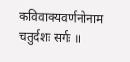कविवाक्यवर्णनोनाम चतुर्दशः सर्गः ॥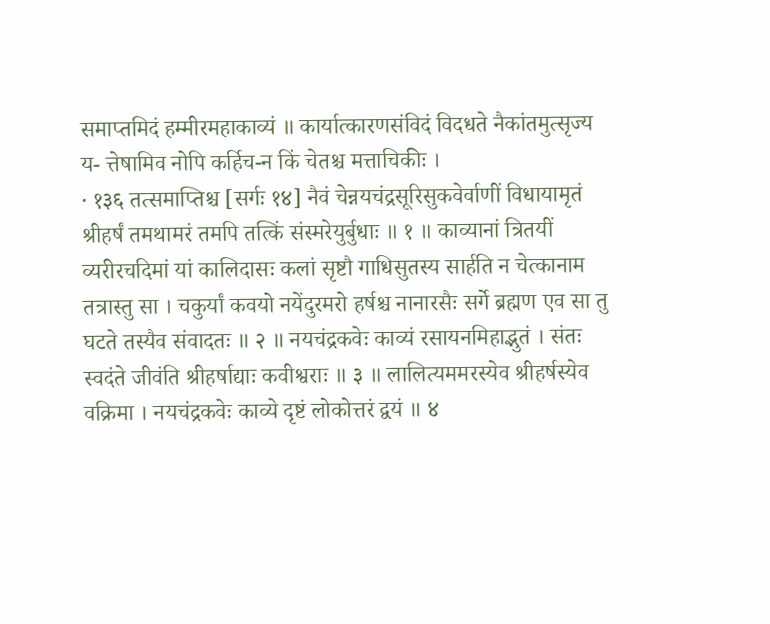समाप्तमिदं हम्मीरमहाकाव्यं ॥ कार्यात्कारणसंविदं विदधते नैकांतमुत्सृज्य य- त्तेषामिव नोपि कर्हिच-न किं चेतश्च मत्ताचिकीः ।
· १३६ तत्समाप्तिश्च [सर्गः १४] नैवं चेन्नयचंद्रसूरिसुकवेर्वाणीं विधायामृतं श्रीहर्षं तमथामरं तमपि तत्किं संस्मरेयुर्बुधाः ॥ १ ॥ काव्यानां त्रितयीं व्यरीरचदिमां यां कालिदासः कलां सृष्टौ गाधिसुतस्य सार्हति न चेत्कानाम तत्रास्तु सा । चकुर्यां कवयो नयेंदुरमरो हर्षश्च नानारसैः सर्गे ब्रह्मण एव सा तु घटते तस्यैव संवादतः ॥ २ ॥ नयचंद्रकवेः काव्यं रसायनमिहाद्भुतं । संतः स्वदंते जीवंति श्रीहर्षाद्याः कवीश्वराः ॥ ३ ॥ लालित्यममरस्येव श्रीहर्षस्येव वक्रिमा । नयचंद्रकवेः काव्ये दृष्टं लोकोत्तरं द्वयं ॥ ४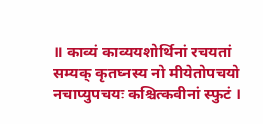॥ काव्यं काव्ययशोर्थिनां रचयतां सम्यक् कृतघ्नस्य नो मीयेतोपचयो नचाप्युपचयः कश्चित्कवीनां स्फुटं ।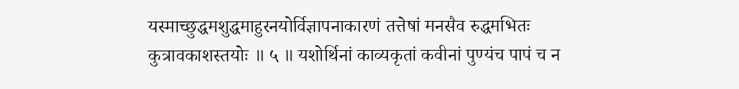यस्माच्छुद्धमशुद्धमाहुरनयोर्विज्ञापनाकारणं तत्तेषां मनसैव रुद्धमभितः कुत्रावकाशस्तयोः ॥ ५ ॥ यशोर्थिनां काव्यकृतां कवीनां पुण्यंच पापं च न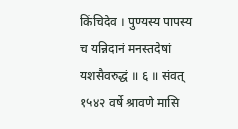किंचिदेव । पुण्यस्य पापस्य च यन्निदानं मनस्तदेषां यशसैवरुद्धं ॥ ६ ॥ संवत् १५४२ वर्षे श्रावणे मासि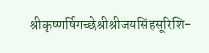श्रीकृष्णर्षिगच्छेश्रीश्रीजयसिंहसूरिशि-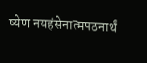ष्येण नयहंसेनात्मपठनार्थं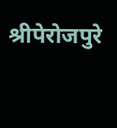श्रीपेरोजपुरे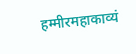हम्मीरमहाकाव्यं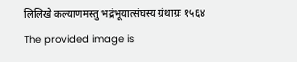लिलिखे कल्याणमस्तु भद्रंभूयात्संघस्य ग्रंथाग्रः १५६४
The provided image is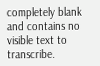completely blank and contains no visible text to transcribe.